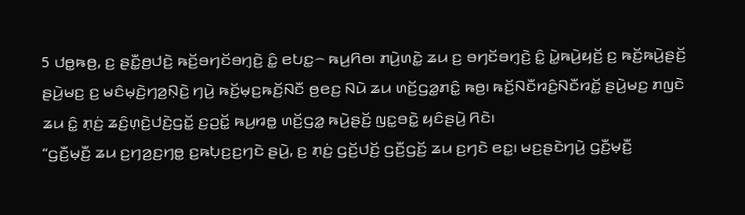5 ꤓꤥ꤭ꤒꤥ꤬, ꤢ꤬ ꤔꤢꤪ꤭ꤥ꤬ꤓꤢꤧ꤬ ꤒꤢꤩ꤬ꤋꤚꤢꤩꤋꤚ꤫ꤢꤧ꤬ ꤢꤨ꤭ ꤕꤝꤢ꤭꤮ ꤒꤣ꤬ꤖꤥ꤯ ꤊꤣꤧ꤬ꤛꤢꤧ꤭ ꤘꤣ ꤢ꤬ ꤋꤚꤢꤩꤋꤚ꤫ꤢꤧ꤬ ꤢꤨ꤭ ꤣꤧ꤭ꤒꤣꤧ꤬ꤟꤢꤩ꤬ ꤢ꤬ ꤒꤢꤩ꤬ꤒꤣꤧ꤬ꤔꤢꤩ꤬ ꤔꤣꤧ꤬ꤗꤢ꤬ ꤢ꤬ ꤗꤢꤨꤗ꤫ꤢꤧ꤬ꤚꤤ꤬ꤡ꤫ꤢꤧ꤬ ꤚꤣꤧ꤬ ꤒꤢꤩ꤬ꤗ꤫ꤢ꤬ꤒꤢꤩ꤬ꤡꤢꤪ ꤥ꤬ꤕꤢ꤬ ꤡꤣꤧ ꤘꤣ ꤛꤢꤩ꤬ꤞꤤ꤭ꤊꤢꤨ꤭ ꤒꤥ꤬꤯ ꤒꤢꤩ꤬ꤡꤢꤪꤙꤢꤨ꤬ꤡꤢꤪꤙꤢꤩ꤭ ꤔꤣꤧ꤬ꤗꤢ꤬ ꤊꤜꤢꤧ ꤘꤣ ꤢꤨ꤭ ꤊ꤫ꤢꤦ꤬ ꤘꤢꤨ꤬ꤛ꤫ꤢꤧ꤬ꤓꤢꤧ꤬ꤞꤢꤩ꤭ ꤢ꤬ꤑꤢꤩ꤭ ꤒꤣ꤬ꤙꤥ꤭ ꤛꤢꤩ꤬ꤞꤤ꤭ ꤒꤣꤧ꤬ꤔꤢꤩ꤬ ꤜꤢ꤭ꤋꤢꤧ꤭ ꤟꤢꤨꤔꤣꤧ꤬ ꤖꤢꤧ꤯
“ꤞꤢꤪ꤬ꤗ꤫ꤢꤪ꤬ ꤘꤣ ꤢ꤬ꤚꤤ꤬ꤢ꤬ꤚꤥ꤭ ꤢ꤬ꤒꤝ꤫ꤢ꤬ꤢ꤬ꤚꤢꤧ ꤔꤣꤧ꤬, ꤢ꤬ ꤊ꤫ꤢꤦ꤬ ꤞꤢꤩ꤬ꤓꤢꤩ꤬ ꤞꤢꤪ꤬ꤞꤢꤩ꤬ ꤘꤣ ꤢ꤬ꤚꤢꤧ ꤕꤢ꤭꤯ ꤗꤢ꤬ꤔꤢꤧꤚꤣꤧ꤬ ꤞꤢꤪ꤬ꤗ꤫ꤢꤪ꤬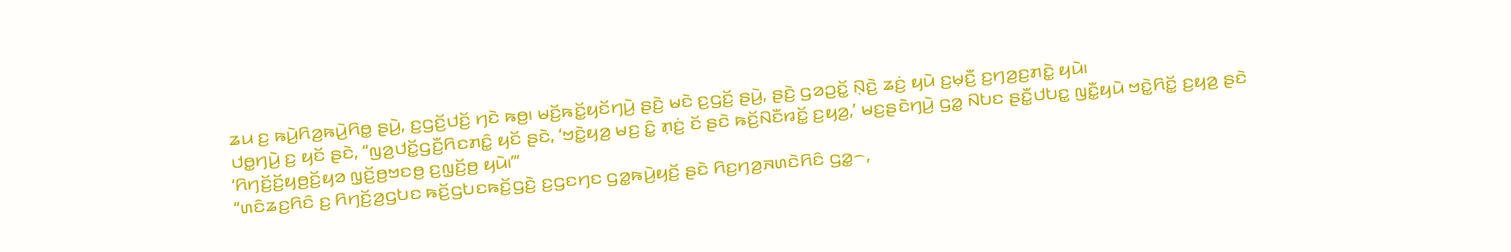ꤘꤣ ꤢ꤬ ꤒꤣꤧ꤬ꤖꤤ꤬ꤒꤣꤧ꤬ꤖꤥ꤭ ꤔꤣꤧ꤬, ꤢ꤬ꤞꤢꤩ꤬ꤓꤢꤩ꤬ ꤚꤢꤧ ꤒꤥ꤬꤯ ꤗꤢꤩ꤬ꤒꤢꤩ꤭ꤟꤢꤩꤚꤣꤧ꤬ ꤔꤢꤧ꤬ ꤗꤢꤧ ꤢ꤬ꤞꤢꤩ꤬ ꤔꤣꤧ꤬, ꤔꤢꤧ꤬ ꤞꤤꤑꤢꤩ꤭ ꤡ꤫ꤢꤧ꤬ ꤘꤢꤦ꤬ ꤟꤣꤧ ꤢ꤬ꤗ꤫ꤢꤪ꤬ ꤢ꤬ꤚꤤ꤬ꤢ꤬ꤊꤢꤧ꤭ ꤟꤣꤧ꤯
ꤓꤥ꤭ꤚꤣꤧ꤬ ꤢ꤬ ꤟꤢꤩ ꤔꤢꤧ, “ꤜꤤ꤬ꤓꤢꤩ꤭ꤞꤢꤪ꤬ꤖꤢꤊꤢꤨ꤭ ꤟꤢꤩ ꤔꤢꤧ, ‘ꤠꤢꤧ꤭ꤟꤤ꤬ ꤗꤢ꤬ ꤢꤨ꤭ ꤊ꤫ꤢꤦ꤬ ꤢꤩ ꤔꤢꤧ ꤒꤢꤩ꤬ꤡꤢꤪꤙꤢꤩ꤭ ꤢ꤬ꤟꤤ꤬,’ ꤗꤢ꤬ꤔꤢꤧꤚꤣꤧ꤬ ꤞꤤ꤭ ꤡꤝꤢ ꤔꤢꤪ꤭ꤓꤝꤢ꤭ ꤜꤢꤪ꤭ꤟꤣꤧ ꤠꤢꤧ꤭ꤖꤢꤩ꤭ ꤢ꤬ꤟꤤ꤬ ꤔꤢꤧ ‘ꤖꤚꤢꤩ꤬ꤢꤩ꤬ꤟꤥ꤬ꤢꤩ꤬ꤟꤤ ꤜ꤫ꤢꤩ꤬ꤥ꤬ꤠꤢꤥ꤬ ꤢ꤬ꤜ꤫ꤢꤩ꤬ꤥ꤬ ꤟꤣꤧ꤯’”
“ꤛꤢꤨꤘꤢ꤬ꤖꤢꤨ ꤢ꤬ ꤖꤚꤢꤩ꤬ꤤ꤬ꤞꤝꤢ ꤒꤢꤩ꤬ꤞꤝꤢꤒꤢꤩ꤬ꤞꤢꤧ꤬ ꤢ꤬ꤞꤢꤚꤢ ꤞꤤ꤭ꤒꤣꤧ꤬ꤟꤢꤩ꤬ ꤔꤢꤧ ꤖꤢ꤬ꤚꤤ꤬ꤏꤛꤢꤧꤖꤢꤨ ꤞꤤ꤭꤮,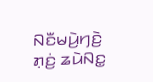ꤡꤢꤪꤗꤣꤧ꤬ꤚꤢꤧ꤬ ꤊ꤫ꤢꤦ꤬ ꤘꤣꤧꤡꤢ꤭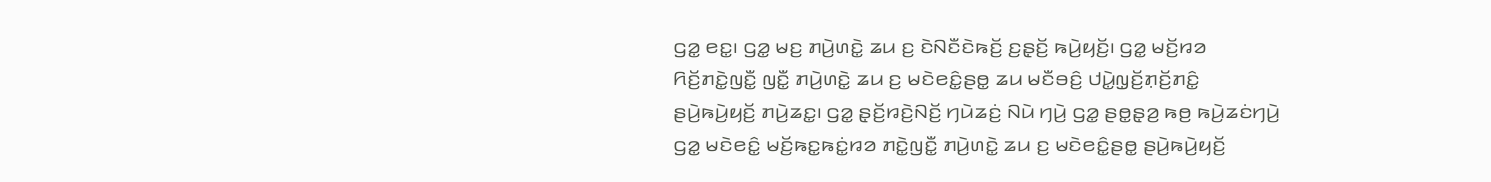ꤞꤤ꤭ ꤕꤢ꤭꤯ ꤞꤤ꤭ ꤗꤢ꤬ ꤊꤣꤧ꤬ꤛꤢꤧ꤭ ꤘꤣ ꤢ꤬ ꤢꤧꤡꤢꤪꤢꤧꤒꤢꤩ꤬ ꤢ꤬ꤔ꤫ꤢꤩ꤬ ꤒꤣꤧ꤬ꤟꤢꤩ꤬꤯ ꤞꤤ꤭ ꤗꤢꤩ꤬ꤙꤤ ꤖꤢꤩ꤬ꤊꤢꤧ꤭ꤜꤢꤪ꤭ ꤜꤢꤪ꤭ ꤊꤣꤧ꤬ꤛꤢꤧ꤭ ꤘꤣ ꤢ꤬ ꤗꤢꤧꤕꤢꤨ꤭ꤔꤥ꤭ ꤘꤣ ꤗꤢꤪꤋꤢꤨ꤬ ꤓꤣꤧ꤭ꤜ꤫ꤢꤩ꤬ꤊ꤫ꤢꤩ꤬ꤊꤢꤨ꤭ ꤔꤣꤧ꤬ꤒꤣꤧ꤬ꤟꤢꤩ꤬ ꤊꤣꤧ꤬ꤘꤢ꤭꤯ ꤞꤤ꤭ ꤔ꤫ꤢꤩ꤬ꤙꤢꤧ꤬ꤡꤢꤩ꤬ ꤚꤣꤧꤘꤢꤦ꤬ ꤡꤣꤧ ꤚꤣꤧ꤬ ꤞꤤ꤭ ꤔꤥ꤭ꤔ꤫ꤤ꤬ ꤒꤥ꤬ ꤒꤣꤧ꤬ꤘꤢꤦꤚꤣꤧ꤬ ꤞꤤ꤭ ꤗꤢꤧꤕꤢꤨ꤭ ꤗꤢꤩ꤬ꤒꤢ꤭ꤒꤢꤦ꤭ꤙꤤ ꤊꤢꤧ꤭ꤜꤢꤪ꤭ ꤊꤣꤧ꤬ꤛꤢꤧ꤭ ꤘꤣ ꤢ꤬ ꤗꤢꤧꤕꤢꤨ꤭ꤔꤥ꤭ ꤔꤣꤧ꤬ꤒꤣꤧ꤬ꤟꤢꤩ꤬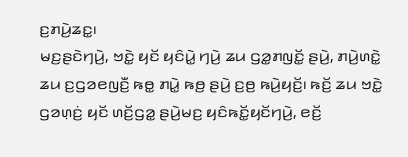ꤢ꤬ꤊꤣꤧ꤬ꤘꤢ꤭꤯
ꤗꤢ꤬ꤔꤢꤧꤚꤣꤧ꤬, ꤠꤢꤧ꤭ ꤟꤢꤩ ꤟꤢꤨꤣꤧ꤭ ꤚꤣꤧ꤬ ꤘꤣ ꤞꤤ꤭ꤊꤜꤢꤩ꤭ ꤔꤣꤧ꤬, ꤊꤣꤧ꤬ꤛꤢꤧ꤭ ꤘꤣ ꤢ꤬ꤞꤤꤕꤜꤢꤪ꤬ ꤒꤥ꤭ ꤊꤣꤧ꤭ ꤒꤥ꤬ ꤔꤣꤧ꤬ ꤢ꤬ꤥ꤬ ꤒꤣꤧ꤬ꤟꤢꤩ꤬꤯ ꤒꤢꤩ꤬ ꤘꤣ ꤠꤢꤧ꤭ ꤞꤤꤛ꤫ꤢꤦ꤬ ꤟꤢꤩ ꤛꤢꤩ꤬ꤞꤤ꤭ ꤔꤣꤧ꤬ꤗꤢ꤬ ꤟꤢꤨꤒꤢꤩ꤭ꤟꤢꤩꤚꤣꤧ꤬, ꤕꤢꤩ꤬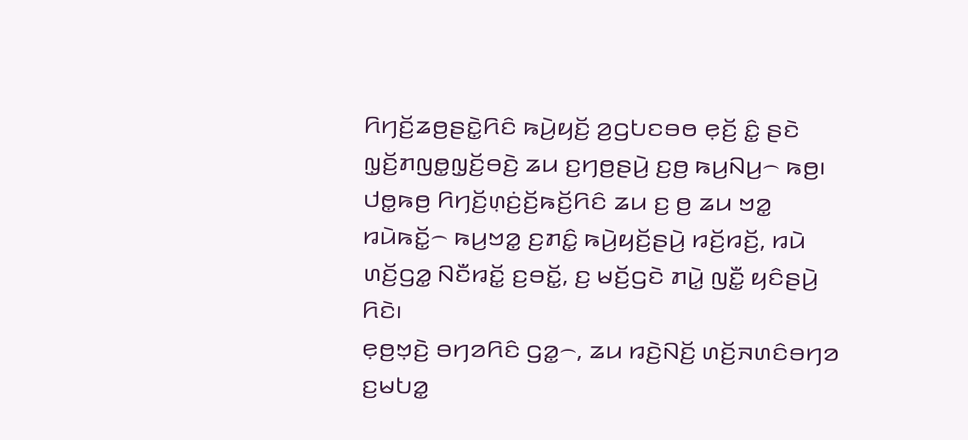ꤖꤚꤢꤩ꤬ꤘꤥ꤬ꤔꤢꤧ꤭ꤖꤢꤨ ꤒꤣꤧ꤬ꤟꤢꤩ꤬ ꤤ꤬ꤞꤝꤢꤋꤥ ꤕ꤫ꤢꤩ꤬ ꤢꤨ꤭ ꤔꤢꤧ ꤜ꤫ꤢꤩ꤬ꤊꤜꤥ꤭ꤜ꤫ꤢꤩ꤬ꤋꤢꤧ꤬ ꤘꤣ ꤢ꤬ꤚꤥ꤬ꤔꤣꤧ꤬ ꤢ꤬ꤥ꤬ ꤒꤣ꤬ꤡꤣ꤬꤮ ꤒꤥ꤬꤯ ꤓꤥ꤭ꤒꤥ꤬ ꤖꤚꤢꤩ꤬ꤛ꤫ꤢꤦ꤬ꤢꤩ꤬ꤒꤢꤩ꤬ꤖꤢꤨ ꤘꤣ ꤢ꤬ ꤥ꤬ ꤘꤣ ꤠꤤ꤭ ꤙꤣꤧꤒꤢꤩ꤭꤮ ꤒꤣ꤬ꤠꤤ꤭ ꤢ꤬ꤊꤢꤨ꤭ ꤒꤣꤧ꤬ꤟꤢꤩ꤬ꤔꤣꤧ꤬ ꤙꤢꤩ꤬ꤙꤢꤩ꤬, ꤙꤣꤧ ꤛꤢꤩ꤬ꤞꤤ꤭ ꤡꤢꤪꤙꤢꤩ꤭ ꤢ꤬ꤋꤢꤩ꤭, ꤢ꤬ ꤗꤢꤩ꤬ꤞꤢꤧ ꤊꤣꤧ꤭ ꤜꤢꤪ꤭ ꤟꤢꤨꤔꤣꤧ꤬ ꤖꤢꤧ꤯
ꤕ꤫ꤥ꤬ꤠ꤫ꤢꤧ꤬ ꤋꤚꤤꤖꤢꤨ ꤞꤤ꤭꤮, ꤘꤣ ꤙꤢꤧ꤬ꤡꤢꤩ꤬ ꤛꤢꤩ꤬ꤏꤛꤢꤨꤋꤚꤤ ꤢ꤬ꤗꤝꤤ꤭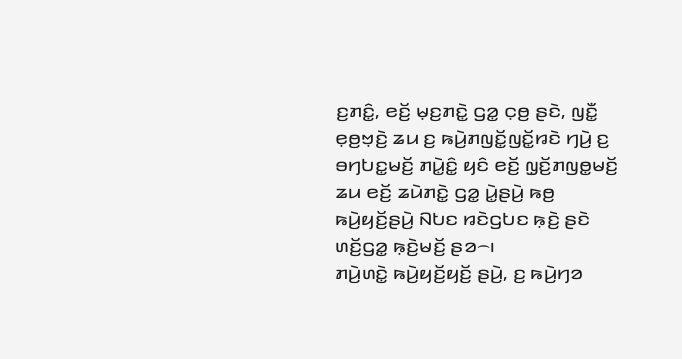ꤢ꤬ꤊꤢꤨ꤭, ꤕꤢꤩ꤬ ꤗ꤫ꤢ꤬ꤊꤢꤧ꤭ ꤞꤤ꤭ ꤍ꤫ꤥ꤬ ꤔꤢꤧ, ꤜꤢꤪ꤭ ꤕ꤫ꤥ꤬ꤠ꤫ꤢꤧ꤬ ꤘꤣ ꤢ꤬ ꤒꤣꤧ꤬ꤊꤜꤢꤩ꤭ꤜꤢꤩ꤭ꤙꤢꤧ ꤚꤣꤧ꤬ ꤢ꤬ ꤋꤚꤝꤢ꤭ꤗꤢꤩ꤬ ꤊꤣꤧ꤭ꤢꤨ꤭ ꤟꤢꤨ ꤕꤢꤩ꤬ ꤜ꤫ꤢꤩ꤬ꤊꤜꤥ꤭ꤗꤢꤩ꤬ ꤘꤣ ꤕꤢꤩ꤬ ꤘꤣꤧꤊꤢꤧ꤭ ꤞꤤ꤭ ꤣꤧ꤭ꤔꤣꤧ꤬ ꤒꤥ꤬ ꤒꤣꤧ꤬ꤟꤢꤩ꤬ꤔꤣꤧ꤬ ꤡꤝꤢ ꤙꤢꤧꤞꤝꤢ ꤒ꤫ꤢꤧ꤬ ꤔꤢꤧ ꤛꤢꤩ꤬ꤞꤤ꤭ ꤒ꤫ꤢꤧ꤬ꤗꤢꤩ꤬ ꤔꤤ꤮꤯
ꤊꤣꤧ꤬ꤛꤢꤧ꤭ ꤒꤣꤧ꤬ꤟꤢꤩ꤬ꤟꤢꤩ꤬ ꤔꤣꤧ꤬, ꤢ꤬ ꤒꤣꤧ꤬ꤚꤤ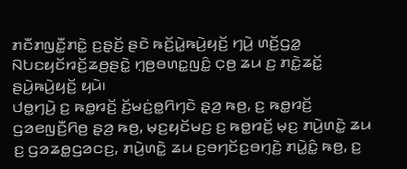ꤊꤢꤪꤊꤜꤢꤪ꤭ꤊꤢꤧ꤭ ꤢ꤬ꤔ꤫ꤢꤩ꤬ ꤔꤢꤧ ꤒꤢꤩ꤬ꤣꤧ꤭ꤒꤣꤧ꤬ꤟꤢꤩ꤬ ꤚꤣꤧ꤬ ꤛꤢꤩ꤬ꤞꤤ꤭ ꤡꤝꤢꤟꤢꤩꤙꤢꤩ꤬ꤘꤥ꤬ꤔꤢꤧ꤭ ꤚ꤫ꤥ꤬ꤋꤛꤢ꤭ꤜꤢꤨ꤭ ꤍ꤫ꤥ꤬ ꤘꤣ ꤢ꤬ ꤊꤢꤧ꤭ꤘꤢꤩ꤭ ꤔꤣꤧ꤬ꤒꤣꤧ꤬ꤟꤢꤩ꤬ ꤟꤣꤧ꤯
ꤓꤥ꤭ꤚꤣꤧ꤬ ꤢ꤬ ꤒꤥ꤭ꤙꤢꤩ꤬ ꤢꤩ꤬ꤗꤢꤦ꤬ꤥ꤭ꤖꤚꤢꤧ ꤔ꤫ꤤ꤬ ꤒꤥ꤬, ꤢ꤬ ꤒꤥ꤭ꤙꤢꤩ꤬ ꤞꤤꤕꤜꤢꤪ꤬ꤖꤥ꤬ ꤔ꤫ꤤ꤬ ꤒꤥ꤬, ꤗ꤫ꤢ꤬ꤟꤢꤩꤗꤢ꤬ ꤢ꤬ ꤒꤥ꤭ꤙꤢꤩ꤬ ꤗ꤫ꤢ꤬ ꤊꤣꤧ꤬ꤛꤢꤧ꤭ ꤘꤣ ꤢ꤬ ꤞꤤꤘꤥ꤭ꤞꤤꤍꤢ꤬, ꤊꤣꤧ꤬ꤛꤢꤧ꤭ ꤘꤣ ꤢ꤬ꤋꤚꤢꤩꤢ꤬ꤋꤚ꤫ꤢꤧ꤬ ꤊꤣꤧ꤭ꤢꤨ꤭ ꤒꤥ꤬, ꤢ꤬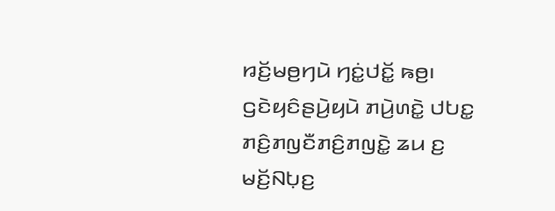ꤙꤢꤩ꤬ꤗꤥ꤬ꤚꤣꤧ ꤚꤢꤦ꤭ꤓꤢꤩ꤭ ꤒꤥ꤬꤯
ꤞꤢꤧꤟꤢꤨꤔꤣꤧ꤬ꤟꤣꤧ ꤊꤣꤧ꤬ꤛꤢꤧ꤭ ꤓꤝꤢ꤭ ꤊꤢꤨ꤬ꤊꤜꤢꤪꤊꤢꤨ꤬ꤊꤜꤢꤧ꤭ ꤘꤣ ꤢ꤬ ꤗꤢꤩ꤬ꤡꤝ꤫ꤢ꤬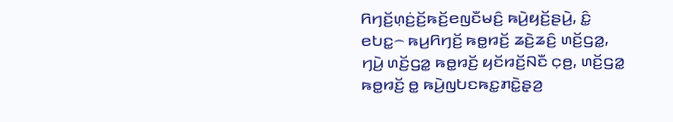ꤖꤚꤢꤩ꤬ꤛ꤫ꤢꤦ꤬ꤢꤩ꤬ꤒꤢꤩ꤬ꤕꤜꤢꤪꤗꤢꤨ꤬ ꤒꤣꤧ꤬ꤟꤢꤩ꤬ꤔꤣꤧ꤬, ꤢꤨ꤭ ꤕꤝꤢ꤭꤮ ꤒꤣ꤬ꤖꤚꤢꤩ꤬ ꤒꤥ꤭ꤙꤢꤩ꤬ ꤘꤢꤧ꤬ꤘꤢꤨ꤬ ꤛꤢꤩ꤬ꤞꤤ꤭, ꤚꤣꤧ꤬ ꤛꤢꤩ꤬ꤞꤤ꤭ ꤒꤥ꤭ꤙꤢꤩ꤬ ꤟꤢꤩꤙꤢꤩ꤬ꤡꤢꤪ ꤍ꤫ꤥ꤬, ꤛꤢꤩ꤬ꤞꤤ꤭ ꤒꤥ꤭ꤙꤢꤩ꤬ ꤥ꤭ ꤒꤣꤧ꤬ꤜꤝꤢꤒꤢ꤭ꤊꤢꤧ꤭ꤔ꤫ꤤ꤬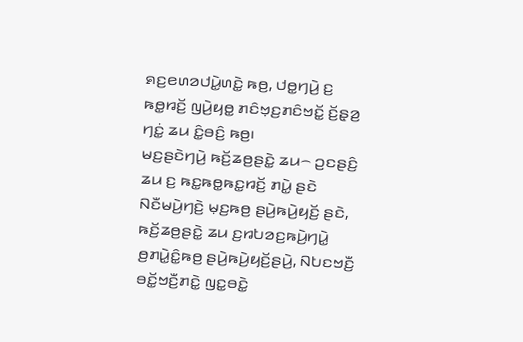ꤎꤢ꤬ꤕꤛꤤꤓꤣꤧ꤭ꤛꤢꤧ꤭ ꤒꤥ꤬, ꤓꤥ꤭ꤚꤣꤧ꤬ ꤢ꤬ ꤒꤥ꤭ꤙꤢꤩ꤬ ꤜꤣꤧ꤬ꤟꤥ꤭ ꤊꤢꤨꤠ꤫ꤢ꤬ꤊꤢꤨꤠꤢꤩ꤭ ꤢꤩ꤬ꤔ꤫ꤤ꤬ ꤚꤢꤦ꤭ ꤘꤣ ꤢꤨ꤭ꤋꤢꤨ꤬ ꤒꤥ꤬꤯
ꤗꤢ꤬ꤔꤢꤧꤚꤣꤧ꤬ ꤒꤢꤩ꤬ꤘꤥ꤬ꤔꤢꤧ꤭ ꤘꤣ꤮ ꤑꤢꤔꤢꤨ꤬ ꤘꤣ ꤢ꤬ ꤒꤢ꤭ꤒꤥ꤭ꤒꤢ꤭ꤙꤢꤩ꤬ ꤊꤣꤧ꤭ ꤔꤢꤧ ꤡꤢꤪꤗꤣꤧ꤬ꤚꤢꤧ꤬ ꤗ꤫ꤢ꤬ꤒꤥ꤬ ꤔꤣꤧ꤬ꤒꤣꤧ꤬ꤟꤢꤩ꤬ ꤔꤢꤧ, ꤒꤢꤩ꤬ꤘꤥ꤬ꤔꤢꤧ꤭ ꤘꤣ ꤢ꤬ꤙꤝꤤꤢ꤬ꤒꤣꤧ꤬ꤚꤣꤧ꤭ ꤥ꤬ꤊꤣꤧ꤭ꤢꤨ꤭ꤒꤥ꤬ ꤔꤣꤧ꤬ꤒꤣꤧ꤬ꤟꤢꤩ꤬ꤔꤣꤧ꤬, ꤡꤝꤢꤠꤢꤪ꤬ ꤋꤢꤩ꤭ꤠꤢꤪ꤬ꤊꤢꤧ꤭ ꤜꤢ꤭ꤋꤢꤧ꤭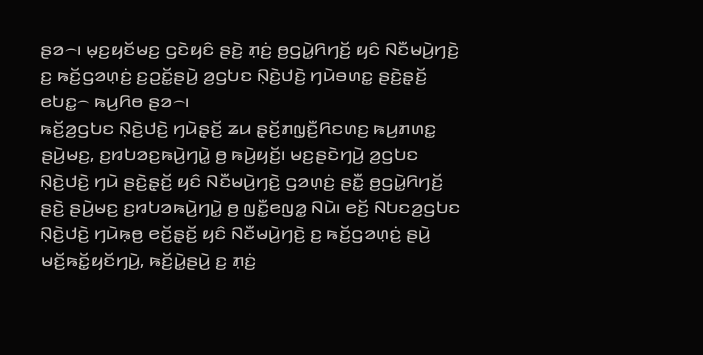ꤔꤤ꤮꤯ ꤗ꤫ꤢ꤬ꤟꤢꤩꤗꤢ꤬ ꤞꤢꤧꤟꤢꤨ ꤔꤢꤧ꤬ ꤊ꤫ꤢꤦ꤬ ꤥ꤬ꤞꤣꤧ꤭ꤖꤚꤢꤩ꤬ ꤟꤢꤨ ꤡꤢꤪꤗꤣꤧ꤬ꤚꤢꤧ꤬ ꤢ꤬ ꤒꤢꤩ꤬ꤞꤤꤛ꤫ꤢꤦ꤬ ꤢ꤬ꤑꤢꤩ꤭ꤔꤣꤧ꤬ ꤤ꤬ꤞꤝꤢ ꤡ꤫ꤢꤧ꤬ꤓꤢꤧ꤬ ꤚꤣꤧꤋꤛꤢ꤭ ꤔꤢꤧ꤬ꤔ꤫ꤢꤩ꤬ ꤕꤝꤢ꤭꤮ ꤒꤣ꤬ꤖꤥ ꤔꤤ꤮꤯
ꤒꤢꤩ꤬ꤤ꤬ꤞꤝꤢ ꤡ꤫ꤢꤧ꤬ꤓꤢꤧ꤬ ꤚꤣꤧꤔ꤫ꤢꤩ꤬ ꤘꤣ ꤔ꤫ꤢꤩ꤬ꤊꤜ꤫ꤢꤪ꤬ꤖꤢꤛꤢ꤬ ꤒꤣ꤬ꤊꤛꤢ꤭ ꤔꤣꤧ꤬ꤗꤢ꤬, ꤢ꤬ꤙꤝꤤꤢ꤬ꤒꤣꤧ꤬ꤚꤣꤧ꤭ ꤥ꤬ ꤒꤣꤧ꤬ꤟꤢꤩ꤬꤯ ꤗꤢ꤬ꤔꤢꤧꤚꤣꤧ꤬ ꤤ꤬ꤞꤝꤢ ꤡ꤫ꤢꤧ꤬ꤓꤢꤧ꤬ ꤚꤣꤧ ꤔꤢꤧ꤬ꤔ꤫ꤢꤩ꤬ ꤟꤢꤨ ꤡꤢꤪꤗꤣꤧ꤬ꤚꤢꤧ꤬ ꤞꤤꤛ꤫ꤢꤦ꤬ ꤔꤢꤪ꤭ ꤥ꤬ꤞꤣꤧ꤭ꤖꤚꤢꤩ꤬ ꤔꤢꤧ꤬ ꤔꤣꤧ꤬ꤗꤢ꤬ ꤢ꤬ꤙꤝꤤꤒꤣꤧ꤬ꤚꤣꤧ꤭ ꤥ꤬ ꤜꤢꤪ꤭ꤕꤜꤤ꤭ ꤡꤣꤧ꤯ ꤕꤢꤩ꤬ ꤡꤝꤢꤤ꤬ꤞꤝꤢ ꤡ꤫ꤢꤧ꤬ꤓꤢꤧ꤬ ꤚꤣꤧꤒ꤫ꤥ꤬ ꤕꤢꤩ꤬ꤔ꤫ꤢꤩ꤬ ꤟꤢꤨ ꤡꤢꤪꤗꤣꤧ꤬ꤚꤢꤧ꤬ ꤢ꤬ ꤒꤢꤩ꤬ꤞꤤꤛ꤫ꤢꤦ꤬ ꤔꤣꤧ꤬ ꤗꤢꤩ꤬ꤒꤢꤩ꤭ꤟꤢꤩꤚꤣꤧ꤬, ꤒꤢꤩ꤬ꤣꤧ꤭ꤔꤣꤧ꤬ ꤢ꤬ ꤊ꤫ꤢꤦ꤬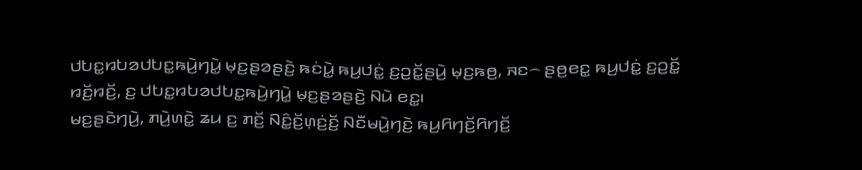ꤓꤝꤢ꤭ꤙꤝꤤꤓꤝꤢ꤭ꤒꤣꤧ꤬ꤚꤣꤧ꤭ ꤗ꤫ꤢ꤬ꤔꤤꤔꤢꤧ꤬ ꤒꤢꤦꤣꤧ꤭ ꤒꤣ꤬ꤓꤢꤦ꤭ ꤢ꤬ꤑꤢꤩ꤭ꤔꤣꤧ꤬ ꤗ꤫ꤢ꤬ꤒꤥ꤬, ꤏꤢ꤮ ꤔꤥ꤬ꤕꤢ꤭ ꤒꤣ꤬ꤓꤢꤦ꤭ ꤢ꤬ꤑꤢꤩ꤭ ꤙꤢꤩ꤬ꤙꤢꤩ꤬, ꤢ꤬ ꤓꤝꤢ꤭ꤙꤝꤤꤓꤝꤢ꤭ꤒꤣꤧ꤬ꤚꤣꤧ꤭ ꤗ꤫ꤢ꤬ꤔꤤꤔꤢꤧ꤬ ꤡꤣꤧ ꤕꤢ꤭꤯
ꤗꤢ꤬ꤔꤢꤧꤚꤣꤧ꤬, ꤊꤣꤧ꤬ꤛꤢꤧ꤭ ꤘꤣ ꤢ꤬ ꤊꤢꤩ꤬ ꤡꤢꤨ꤭ꤢꤩ꤬ꤛ꤫ꤢꤦ꤬ꤢꤩ꤬ ꤡꤢꤪꤗꤣꤧ꤬ꤚꤢꤧ꤬ ꤒꤣ꤬ꤖꤚꤢꤩ꤬ꤖꤚꤢꤩ꤬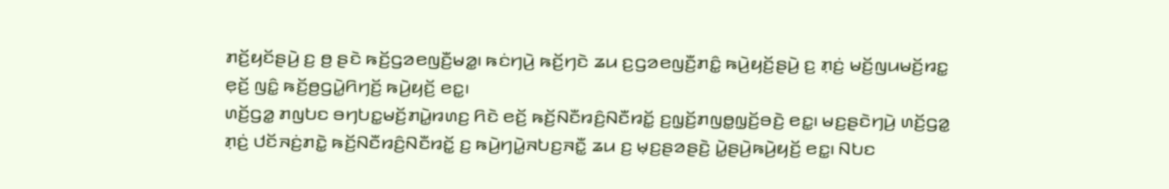ꤊꤢꤩ꤬ꤟꤢꤩꤔꤣꤧ꤬ ꤢ꤬ ꤥ꤬ ꤔꤢꤧ ꤒꤢꤩ꤬ꤞꤤꤕꤜꤢꤪ꤬ꤗꤤ꤭꤯ ꤒꤢꤦꤚꤣꤧ꤬ ꤒꤢꤩ꤬ꤚꤢꤧ ꤘꤣ ꤢ꤬ꤞꤤꤕꤜꤢꤪ꤬ꤊꤢꤨ꤭ ꤒꤣꤧ꤬ꤟꤢꤩ꤬ꤔꤣꤧ꤬ ꤢ꤬ ꤊ꤫ꤢꤦ꤬ ꤗꤢꤩ꤬ꤜꤣꤗꤢꤩ꤬ꤙꤢ꤭ ꤕ꤫ꤢꤩ꤬ ꤜꤢꤨ꤭ ꤒꤢꤩ꤬ꤥ꤬ꤞꤣꤧ꤭ꤖꤚꤢꤩ꤬ ꤒꤣꤧ꤬ꤟꤢꤩ꤬ ꤕꤢ꤭꤯
ꤛꤢꤩ꤬ꤞꤤ꤭ ꤊꤜꤝꤢ ꤋꤚꤝꤢ꤭ꤗꤢꤩ꤬ꤊꤣꤧ꤭ꤙꤛꤢ꤬ ꤖꤢꤧ ꤕꤢꤩ꤬ ꤒꤢꤩ꤬ꤡꤢꤪꤙꤢꤨ꤬ꤡꤢꤪꤙꤢꤩ꤭ ꤢ꤬ꤜ꤫ꤢꤩ꤬ꤊꤜꤥ꤭ꤜ꤫ꤢꤩ꤬ꤋꤢꤧ꤬ ꤕꤢ꤭꤯ ꤗꤢ꤬ꤔꤢꤧꤚꤣꤧ꤬ ꤛꤢꤩ꤬ꤞꤤ꤭ ꤊ꤫ꤢꤦ꤬ ꤓꤢꤩꤏꤢꤦ꤬ꤊꤢꤧ꤭ ꤒꤢꤩ꤬ꤡꤢꤪꤙꤢꤨ꤬ꤡꤢꤪꤙꤢꤩ꤭ ꤢ꤬ ꤒꤣꤧ꤬ꤚꤣꤧ꤭ꤏꤝꤢ꤬ꤏꤢꤪ꤭ ꤘꤣ ꤢ꤬ ꤗ꤫ꤢ꤬ꤔꤤꤔꤢꤧ꤬ ꤣꤧ꤭ꤔꤣꤧ꤬ꤒꤣꤧ꤬ꤟꤢꤩ꤬ ꤕꤢ꤭꤯ ꤡꤝꤢ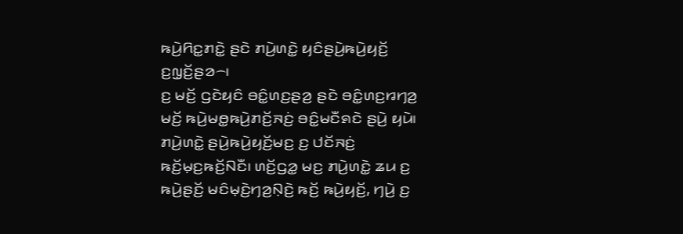ꤒꤣꤧ꤬ꤖꤢ꤭ꤊꤢꤧ꤭ ꤔꤢꤧ ꤊꤣꤧ꤬ꤛꤢꤧ꤭ ꤟꤢꤨꤔꤣꤧ꤬ꤒꤣꤧ꤬ꤟꤢꤩ꤬ ꤢ꤬ꤜ꤫ꤢꤩ꤬ꤔꤤ꤮꤯
ꤢ꤬ ꤗꤢꤩ꤬ ꤞꤢꤧꤟꤢꤨ ꤋꤢꤨ꤭ꤛꤢ꤬ꤔꤤ꤬ ꤔꤢꤧ ꤋꤢꤨ꤭ꤛꤢ꤬ꤙꤚꤤ꤬ ꤗꤢꤩ꤬ ꤒꤣꤧ꤬ꤗꤥ꤭ꤒꤣꤧ꤬ꤊꤢꤩ꤬ꤏꤢꤦ꤬ ꤋꤢꤨ꤭ꤗꤢꤪꤎꤢꤧ ꤔꤣꤧ꤬ ꤟꤣꤧ꤯ ꤊꤣꤧ꤬ꤛꤢꤧ꤭ ꤔꤣꤧ꤬ꤒꤣꤧ꤬ꤟꤢꤩ꤬ꤗꤢ꤬ ꤢ꤬ ꤓꤢꤩꤏꤢꤦ꤬ ꤒꤢꤩ꤬ꤗ꤫ꤢ꤬ꤒꤢꤩ꤬ꤡꤢꤪ꤯ ꤛꤢꤩ꤬ꤞꤤ꤭ ꤗꤢ꤬ ꤊꤣꤧ꤬ꤛꤢꤧ꤭ ꤘꤣ ꤢ꤬ ꤒꤣꤧ꤬ꤔꤢꤩ꤬ ꤗꤢꤨꤗ꤫ꤢꤧ꤬ꤚꤤ꤬ꤡ꤫ꤢꤧ꤬ ꤒꤢꤩ꤬ ꤒꤣꤧ꤬ꤟꤢꤩ꤬, ꤚꤣꤧ꤬ ꤢ꤬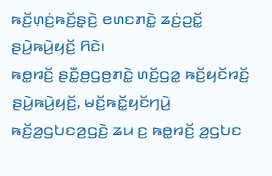ꤒꤢꤩ꤬ꤛ꤫ꤢꤦ꤬ꤒꤢꤩ꤬ꤔ꤫ꤢꤧ꤬ ꤕꤛꤢꤊꤢꤧ꤭ ꤘꤢꤦ꤬ꤑꤢꤩ꤭ ꤔꤣꤧ꤬ꤒꤣꤧ꤬ꤟꤢꤩ꤬ ꤖꤢꤧ꤯
ꤒꤥ꤭ꤙꤢꤩ꤬ ꤔꤢꤪ꤭ꤥ꤬ꤞꤥ꤬ꤊꤢꤧ꤭ ꤛꤢꤩ꤬ꤞꤤ꤭ ꤒꤢꤩ꤬ꤟꤢꤩꤙꤢꤩ꤬ ꤔꤣꤧ꤬ꤒꤣꤧ꤬ꤟꤢꤩ꤬, ꤗꤢꤩ꤬ꤒꤢꤩ꤭ꤟꤢꤩꤚꤣꤧ꤬ ꤒꤢꤩ꤬ꤤ꤬ꤞꤝꤢꤤ꤬ꤞꤢꤧ꤬ ꤘꤣ ꤢ꤬ ꤒꤥ꤭ꤙꤢꤩ꤬ ꤤ꤬ꤞꤝꤢ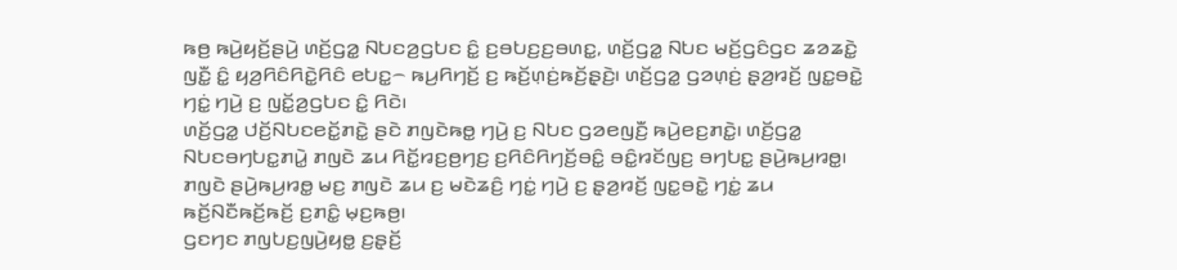ꤒꤥ꤬ ꤒꤣꤧ꤬ꤟꤢꤩ꤬ꤔꤣꤧ꤬ ꤛꤢꤩ꤬ꤞꤤ꤭ ꤡꤝꤢꤤ꤬ꤞꤝꤢ ꤢꤨ꤭ ꤢ꤬ꤋꤝꤢ꤬ꤢ꤬ꤋꤛꤢ꤭, ꤛꤢꤩ꤬ꤞꤤ꤭ ꤡꤝꤢ ꤗꤢꤩ꤬ꤞꤢꤨꤞꤢ ꤘꤤꤘꤢꤧ꤭ ꤜꤢꤪ꤭ ꤢꤨ꤭ ꤟꤤ꤬ꤖꤢꤨꤖꤢꤧ꤭ꤖꤢꤨ ꤕꤝꤢ꤭꤮ ꤒꤣ꤬ꤖꤚꤢꤩ꤬ ꤢ꤬ ꤒꤢꤩ꤬ꤛ꤫ꤢꤦ꤬ꤒꤢꤩ꤬ꤔ꤫ꤢꤧ꤬꤯ ꤛꤢꤩ꤬ꤞꤤ꤭ ꤞꤤꤛ꤫ꤢꤦ꤬ ꤔ꤫ꤤ꤬ꤙꤢꤩ꤬ ꤜꤢ꤭ꤋꤢꤧ꤭ ꤚꤢꤦ꤭ ꤚꤣꤧ꤬ ꤢ꤬ ꤜꤢꤩ꤭ꤤ꤬ꤞꤝꤢ ꤢꤨ꤭ ꤖꤢꤧ꤯
ꤛꤢꤩ꤬ꤞꤤ꤭ ꤓꤢꤩ꤬ꤡꤝꤢꤕꤢꤩ꤭ꤊꤢꤧ꤭ ꤔꤢꤧ ꤊꤜꤢꤧꤒꤥ꤭ ꤚꤣꤧ꤬ ꤢ꤬ ꤡꤝꤢ ꤞꤤꤕꤜꤢꤪ꤬ ꤒꤣꤧ꤬ꤕꤢ꤬ꤊꤢꤧ꤭꤯ ꤛꤢꤩ꤬ꤞꤤ꤭ ꤡꤝꤢꤋꤚꤝꤢ꤭ꤊꤣꤧ꤭ ꤊꤜꤢꤧ ꤘꤣ ꤖꤢꤩ꤭ꤙꤢ꤬ꤥ꤬ꤚꤢ꤬ ꤢ꤬ꤖꤢꤨꤖꤚꤢꤩ꤬ꤋꤢꤨ꤭ ꤋꤢꤨ꤭ꤙꤢꤩꤜꤢ꤬ ꤋꤚꤝꤢ꤭ ꤔꤣꤧ꤬ꤒꤣ꤬ꤙꤥ꤭꤯ ꤊꤜꤢꤧ ꤔꤣꤧ꤬ꤒꤣ꤬ꤙꤥ꤭ ꤗꤢ꤬ ꤊꤜꤢꤧ ꤘꤣ ꤢ꤬ ꤗꤢꤧꤘꤢꤨ꤬ ꤚꤢꤦ꤭ ꤚꤣꤧ꤬ ꤢ꤬ ꤔ꤫ꤤ꤬ꤙꤢꤩ꤬ ꤜꤢ꤭ꤋꤢꤧ꤭ ꤚꤢꤦ꤭ ꤘꤣ ꤒꤢꤩ꤬ꤡꤢꤪꤒꤢꤩ꤬ꤒꤢꤩ꤬ ꤢ꤬ꤊꤢꤨ꤭ ꤗ꤫ꤢ꤬ꤒꤥ꤬꤯
ꤞꤢꤚꤢ ꤊꤜꤝꤢ꤬ꤜꤣꤧ꤬ꤟꤥ꤭ ꤢ꤬ꤔ꤫ꤢꤩ꤬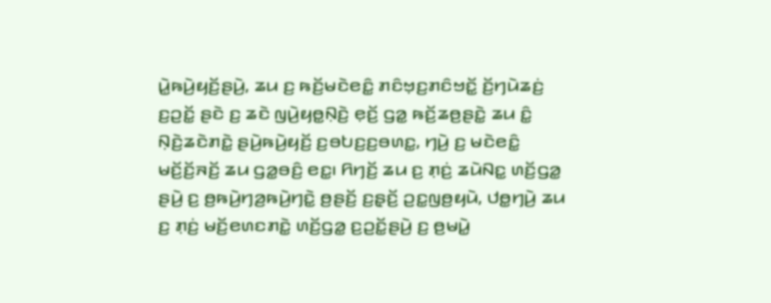ꤣꤧ꤭ꤒꤣꤧ꤬ꤟꤢꤩ꤬ꤔꤣꤧ꤬, ꤘꤣ ꤢ꤬ ꤒꤢꤩ꤬ꤗꤢꤧꤕꤢꤨ꤭ ꤊꤢꤨꤠ꤫ꤢ꤬ꤊꤢꤨꤠꤢꤩ꤭ ꤢꤩ꤬ꤚꤣꤧꤘꤢꤦ꤬ ꤢ꤬ꤑꤢꤩ꤭ ꤔꤢꤧ ꤢ꤬ ꤘꤢꤧ ꤜꤣꤧ꤬ꤟꤥ꤭ꤡ꤫ꤢꤧ꤬ ꤕ꤫ꤢꤩ꤬ ꤞꤤ꤭ ꤒꤢꤩ꤬ꤘꤥ꤬ꤔꤢꤧ꤭ ꤘꤣ ꤢꤨ꤭ ꤡ꤫ꤢꤧ꤬ꤘꤢꤧꤊꤢꤧ꤭ ꤔꤣꤧ꤬ꤒꤣꤧ꤬ꤟꤢꤩ꤬ ꤢ꤬ꤋꤝꤢ꤬ꤢ꤬ꤋꤛꤢ꤭, ꤚꤣꤧ꤬ ꤢ꤬ ꤗꤢꤧꤕꤢꤨ꤭ ꤗꤢꤩ꤬ꤢꤩ꤬ꤏꤢꤩ꤬ ꤘꤣ ꤞꤤ꤭ꤋꤢꤨ꤬ ꤕꤢ꤭꤯ ꤖꤚꤢꤩ꤬ ꤘꤣ ꤢ꤬ ꤊ꤫ꤢꤦ꤬ ꤘꤣꤧꤡꤢ꤭ ꤛꤢꤩ꤬ꤞꤤ꤭ ꤔꤣꤧ꤬ ꤢ꤬ ꤥ꤬ꤒꤣꤧ꤬ꤚꤤ꤬ꤒꤣꤧ꤬ꤚꤢꤧ꤭ ꤥ꤬ꤔꤢꤩ꤬ ꤢ꤬ꤔ꤫ꤢꤩ꤬ ꤑꤢ꤭ꤜꤥ꤬ꤟꤣꤧ, ꤓꤥ꤭ꤚꤣꤧ꤬ ꤘꤣ ꤢ꤬ ꤊ꤫ꤢꤦ꤬ ꤗꤢꤩ꤬ꤕꤛꤢꤊꤢꤧ꤭ ꤛꤢꤩ꤬ꤞꤤ꤭ ꤢ꤬ꤑꤢꤩ꤭ꤔꤣꤧ꤬ ꤢ꤬ ꤥ꤬ꤗꤣꤧ꤭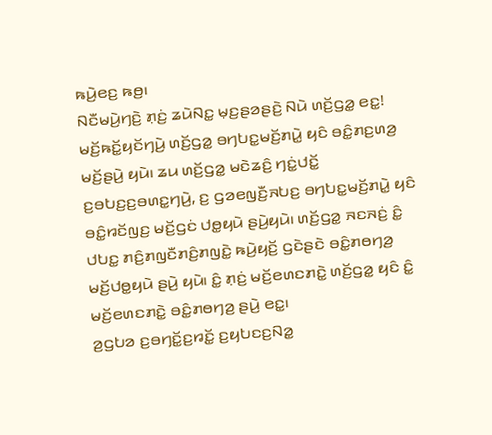ꤒꤣꤧ꤬ꤕꤢ꤬ ꤒꤥ꤬꤯
ꤡꤢꤪꤗꤣꤧ꤬ꤚꤢꤧ꤬ ꤊ꤫ꤢꤦ꤬ ꤘꤣꤧꤡꤢ꤭ ꤗ꤫ꤢ꤬ꤔꤤꤔꤢꤧ꤬ ꤡꤣꤧ ꤛꤢꤩ꤬ꤞꤤ꤭ ꤕꤢ꤭! ꤗꤢꤩ꤬ꤒꤢꤩ꤭ꤟꤢꤩꤚꤣꤧ꤬ ꤛꤢꤩ꤬ꤞꤤ꤭ ꤋꤚꤝꤢ꤭ꤗꤢꤩ꤬ꤊꤣꤧ꤭ ꤟꤢꤨ ꤋꤢꤨ꤭ꤊꤢ꤬ꤛꤤ꤬ ꤗꤢꤩ꤬ꤔꤣꤧ꤬ ꤟꤣꤧ꤯ ꤘꤣ ꤛꤢꤩ꤬ꤞꤤ꤭ ꤗꤢꤧꤘꤢꤨ꤬ ꤚꤢꤦ꤭ꤓꤢꤩ꤭ ꤢ꤬ꤋꤝꤢ꤬ꤢ꤬ꤋꤛꤢ꤭ꤚꤣꤧ꤬, ꤢ꤬ ꤞꤤꤕꤜꤢꤪ꤬ꤏꤝꤢ꤬ ꤋꤚꤝꤢ꤭ꤗꤢꤩ꤬ꤊꤣꤧ꤭ ꤟꤢꤨ ꤋꤢꤨ꤭ꤙꤢꤩꤜꤢ꤬ ꤗꤢꤩ꤬ꤞꤢꤦ ꤓꤥ꤭ꤟꤣꤧ ꤔꤣꤧ꤬ꤟꤣꤧ꤯ ꤛꤢꤩ꤬ꤞꤤ꤭ ꤏꤢꤏꤢꤦ꤬ ꤢꤨ꤭ ꤓꤝꤢ꤭ ꤊꤢꤨ꤬ꤊꤜꤢꤪꤊꤢꤨ꤬ꤊꤜꤢꤧ꤭ ꤒꤣꤧ꤬ꤟꤢꤩ꤬ ꤞꤢꤧꤔꤢꤧ ꤋꤢꤨ꤭ꤊꤥꤚꤤ꤬ ꤗꤢꤩ꤬ꤓꤥ꤭ꤟꤣꤧ ꤔꤣꤧ꤬ ꤟꤣꤧ꤯ ꤢꤨ꤭ ꤊ꤫ꤢꤦ꤬ ꤗꤢꤩ꤬ꤕꤛꤢꤊꤢꤧ꤭ ꤛꤢꤩ꤬ꤞꤤ꤭ ꤟꤢꤨ ꤢꤨ꤭ ꤗꤢꤩ꤬ꤕꤛꤢꤊꤢꤧ꤭ ꤋꤢꤨ꤭ꤊꤥꤚꤤ꤬ ꤔꤣꤧ꤬ ꤕꤢ꤭꤯
ꤤ꤬ꤞꤝꤤ ꤢ꤬ꤋꤚꤢꤩ꤭ꤢ꤬ꤙꤢꤩ꤭ ꤢ꤬ꤟꤝꤢꤢ꤬ꤡꤤ꤭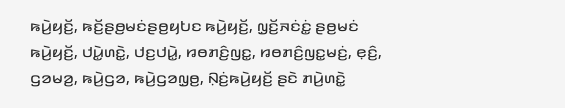ꤒꤣꤧ꤬ꤟꤢꤩ꤬, ꤒꤢꤩ꤬ꤔꤥ꤬ꤗꤢꤦꤔꤥ꤬ꤟꤝꤢ ꤒꤣꤧ꤬ꤟꤢꤩ꤬, ꤜ꤫ꤢꤩ꤬ꤏꤢꤦꤢꤦ꤭ ꤔꤥ꤬ꤗꤢꤦ ꤒꤣꤧ꤬ꤟꤢꤩ꤬, ꤓꤣꤧ꤭ꤛꤢꤧ꤭, ꤓꤢ꤬ꤓꤣꤧ꤭, ꤙꤥꤊꤢꤨ꤬ꤜꤢ꤭, ꤙꤥꤊꤢꤨ꤬ꤜꤢ꤭ꤗꤢꤦ꤬, ꤕ꤫ꤢꤨ꤬, ꤞꤤꤗꤤ꤬, ꤒꤣꤧ꤬ꤞꤤ, ꤒꤣꤧ꤬ꤞꤤꤜ꤫ꤥ꤬, ꤡ꤫ꤢꤦ꤬ꤒꤣꤧ꤬ꤟꤢꤩ꤬ ꤔꤢꤧ ꤊꤣꤧ꤬ꤛꤢꤧ꤭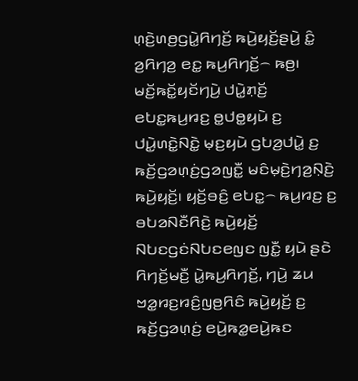ꤛ꤫ꤢꤧ꤬ꤛꤥ꤬ꤞꤣꤧ꤭ꤖꤚꤢꤩ꤬ ꤒꤣꤧ꤬ꤟꤢꤩ꤬ꤔꤣꤧ꤬ ꤢꤨ꤭ ꤤ꤬ꤖꤚꤤ꤬ ꤕꤢ꤭ ꤒꤣ꤬ꤖꤚꤢꤩ꤬꤮ ꤒꤥ꤬꤯
ꤗꤢꤩ꤬ꤒꤢꤩ꤭ꤟꤢꤩꤚꤣꤧ꤬ ꤓꤣꤧ꤭ꤊ꤫ꤢꤩ꤬ ꤕꤝꤢ꤭ꤒꤣ꤬ꤙꤢ꤬ ꤥ꤭ꤓꤥ꤭ꤟꤣꤧ ꤢ꤬ ꤓꤣꤧ꤭ꤛꤢꤧ꤭ꤡꤢꤧ꤭ ꤗ꤫ꤢ꤬ꤟꤣꤧ ꤞꤝꤤ꤬ꤓꤣꤧ꤭ ꤢ꤬ ꤒꤢꤩ꤬ꤞꤤꤛ꤫ꤢꤦ꤬ꤞꤤꤜꤢꤪ꤭ ꤗꤢꤨꤗ꤫ꤢꤧ꤬ꤚꤤ꤬ꤡ꤫ꤢꤧ꤬ ꤒꤣꤧ꤬ꤟꤢꤩ꤬꤯ ꤟꤢꤩ꤬ꤋꤢꤨ꤬ ꤕꤝꤢ꤭꤮ ꤒꤣ꤬ꤙꤢ꤬ ꤢ꤬ ꤋꤝꤤꤡꤢꤪꤖꤢꤧ꤬ ꤒꤣꤧ꤬ꤟꤢꤩ꤬ ꤡꤝꤢꤞꤢꤦꤡꤝꤢꤕꤜꤢ ꤜꤢꤪ꤭ ꤟꤣꤧ ꤔꤢꤧ ꤖꤚꤢꤩ꤬ꤗꤢꤪ꤬ ꤣꤧ꤭ꤒꤣ꤬ꤖꤚꤢꤩ꤬, ꤚꤣꤧ꤬ ꤘꤣ ꤠꤤ꤭ꤙꤢ꤬ꤙꤢꤨ꤬ꤜꤥ꤬ꤖꤢꤨ ꤒꤣꤧ꤬ꤟꤢꤩ꤬ ꤢ꤬ ꤒꤢꤩ꤬ꤞꤤꤛ꤫ꤢꤦ꤬ ꤕꤣꤧ꤬ꤒꤤ꤭ꤕꤣꤧ꤬ꤒꤢ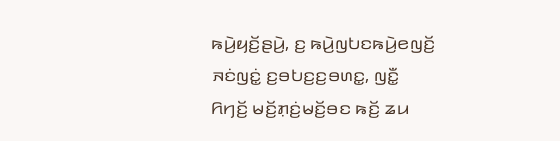ꤒꤣꤧ꤬ꤟꤢꤩ꤬ꤔꤣꤧ꤬, ꤢ꤬ ꤒꤣꤧ꤬ꤜꤝꤢꤒꤣꤧ꤬ꤕꤜꤢꤩ꤬ ꤏꤢꤦꤜꤢꤦ꤭ ꤢ꤬ꤋꤝꤢ꤬ꤢ꤬ꤋꤛꤢ꤭, ꤜꤢꤪ꤭ ꤖꤚꤢꤩ꤬ ꤗꤢꤩ꤬ꤊ꤫ꤢꤦ꤬ꤗꤢꤩ꤬ꤋꤢ ꤒꤢꤩ꤬ ꤘꤣ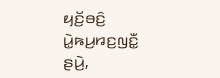ꤟꤢꤩ꤬ꤋꤢꤨ꤬ ꤣꤧ꤭ꤒꤣ꤬ꤙꤢ꤬ꤜꤢꤪ꤭ ꤔꤣꤧ꤬,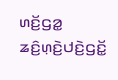ꤛꤢꤩ꤬ꤞꤤ꤭ ꤘꤢꤨ꤬ꤛ꤫ꤢꤧ꤬ꤓꤢꤧ꤬ꤞꤢꤩ꤭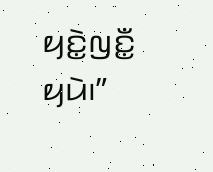ꤟꤢꤧ꤭ꤜꤢꤪ꤭ ꤟꤣꤧ꤯”